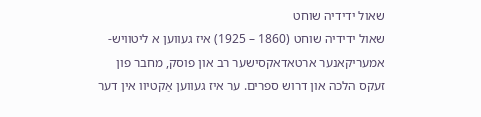שאול ידידיה שוחט
שאול ידידיה שוחט (1860 – 1925) איז געווען א ליטוויש-אמעריקאנער ארטאדאקסישער רב און פוסק, מחבר פון זעקס הלכה און דרוש ספרים. ער איז געווען אַקטיוו אין דער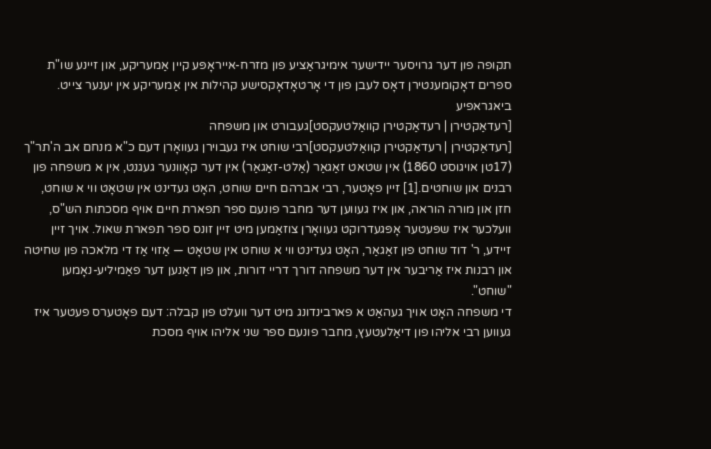תקופה פון דער גרויסער יידישער אימיגראַציע פון מזרח-אייראָפּע קיין אַמעריקע, און זיינע שו"ת ספרים דאָקומענטירן דאָס לעבן פון די אָרטאָדאָקסישע קהילות אין אַמעריקע אין יענער צייט.
ביאגראפיע
[רעדאַקטירן | רעדאַקטירן קוואַלטעקסט]געבורט און משפחה
[רעדאַקטירן | רעדאַקטירן קוואַלטעקסט]רבי שוחט איז געבוירן געוואָרן דעם כ"א מנחם אב ה'תר"ך (17טן אויגוסט 1860) אין שטאט זאַגאַר (אַלט-זאַגאַר) אין דער קאָוונער געגנט, אין א משפחה פון רבנים און שוחטים.[1] זיין פאָטער, רבי אברהם חיים שוחט, האָט געדינט אין שטאָט ווי א שוחט, חזן און מורה הוראה, און איז געווען דער מחבר פונעם ספר תפארת חיים אויף מסכתות הש"ס, וועלכער איז שפּעטער אָפּגעדרוקט געוואָרן צוזאַמען מיט זיין זונס ספר תפארת שאול. אויך זיין זיידע, ר' דוד שוחט פון זאַגאַר, האָט געדינט ווי א שוחט אין שטאָט — אַזוי אַז די מלאכה פון שחיטה און רבנות איז אַריבער אין דער משפחה דורך דריי דורות, און פון דאַנען דער פאַמיליע-נאָמען "שוחט".
די משפחה האָט אויך געהאַט א פארבינדונג מיט דער וועלט פון קבלה: דעם פאָטערס פעטער איז געווען רבי אליהו פון דיאַלעטעץ, מחבר פונעם ספר שני אליהו אויף מסכת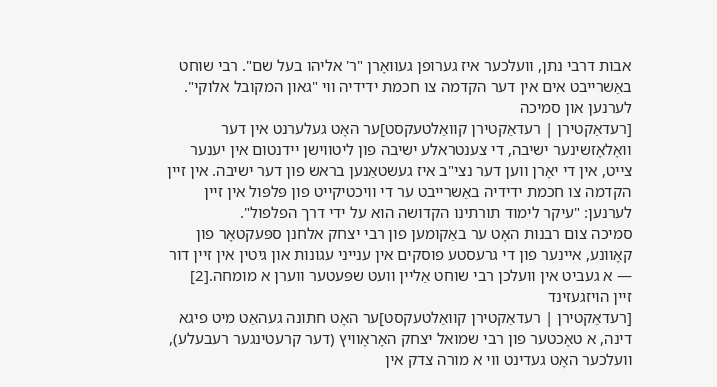אבות דרבי נתן, וועלכער איז גערופן געוואָרן "ר' אליהו בעל שם". רבי שוחט באַשרייבט אים אין דער הקדמה צו חכמת ידידיה ווי "גאון המקובל אלוקי".
לערנען און סמיכה
[רעדאַקטירן | רעדאַקטירן קוואַלטעקסט]ער האָט געלערנט אין דער וואָלאָזשינער ישיבה, די צענטראלע ישיבה פון ליטווישן יידנטום אין יענער צייט, אין די יאָרן ווען דער נצי"ב איז געשטאַנען בראש פון דער ישיבה. אין זיין הקדמה צו חכמת ידידיה באַשרייבט ער די וויכטיקייט פון פּלפּול אין זיין לערנען: "עיקר לימוד תורתינו הקדושה הוא על ידי דרך הפלפול".
סמיכה צום רבנות האָט ער באַקומען פון רבי יצחק אלחנן ספּעקטאָר פון קאָוונע, איינער פון די גרעסטע פוסקים אין ענייני עגונות און גיטין אין זיין דור — א געביט אין וועלכן רבי שוחט אַליין וועט שפּעטער ווערן א מומחה.[2]
זיין הויזגעזינד
[רעדאַקטירן | רעדאַקטירן קוואַלטעקסט]ער האָט חתונה געהאַט מיט פיגא דינה, א טאָכטער פון רבי שמואל יצחק האָראָוויץ (דער קרעטינגער רעבעלע), וועלכער האָט געדינט ווי א מורה צדק אין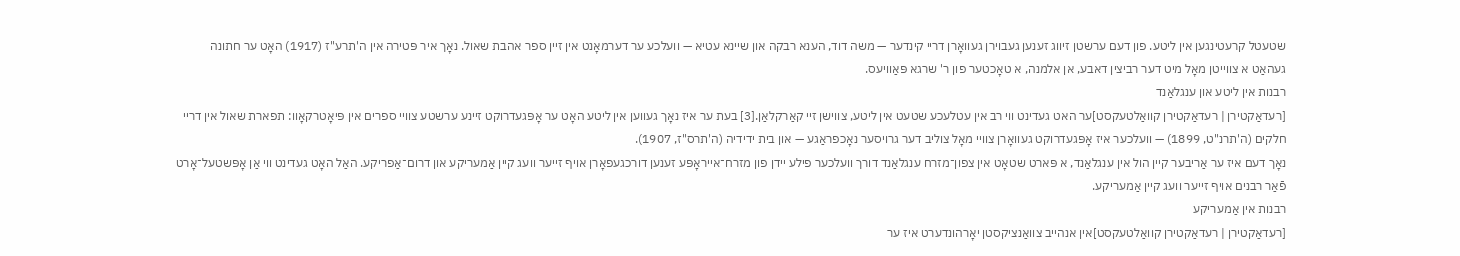שטעטל קרעטינגען אין ליטע. פון דעם ערשטן זיווג זענען געבוירן געוואָרן דריי קינדער — משה דוד, הענא רבקה און שיינא עטיא — וועלכע ער דערמאָנט אין זיין ספר אהבת שאול. נאָך איר פּטירה אין ה'תרע"ז (1917) האָט ער חתונה געהאַט א צווייטן מאָל מיט דער רביצין דאבע, אן אלמנה, א טאָכטער פון ר' שרגא פּאַוויעס.
רבנות אין ליטע און ענגלאַנד
[רעדאַקטירן | רעדאַקטירן קוואַלטעקסט]ער האט געדינט ווי רב אין עטלעכע שטעט אין ליטע, צווישן זיי קאַרקלאַן.[3] בעת ער איז נאָך געווען אין ליטע האָט ער אָפּגעדרוקט זיינע ערשטע צוויי ספרים אין פּיאָטרקאָוו: תפארת שאול אין דריי חלקים (ה'תרנ"ט, 1899) — וועלכער איז אָפּגעדרוקט געוואָרן צוויי מאָל צוליב דער גרויסער נאָכפראַגע — און בית ידידיה (ה'תרס"ז, 1907).
נאָך דעם איז ער אַריבער קיין הול אין ענגלאַנד, א פּארט שטאָט אין צפון־מזרח ענגלאַנד דורך וועלכער פילע יידן פון מזרח־אייראָפּע זענען דורכגעפאָרן אויף זייער וועג קיין אַמעריקע און דרום־אַפריקע. האַל האָט געדינט ווי אַן אָפּשטעל־אָרט פֿאַר רבנים אויף זייער וועג קיין אַמעריקע.
רבנות אין אַמעריקע
[רעדאַקטירן | רעדאַקטירן קוואַלטעקסט]אין אנהייב צוואַנציקסטן יאָרהונדערט איז ער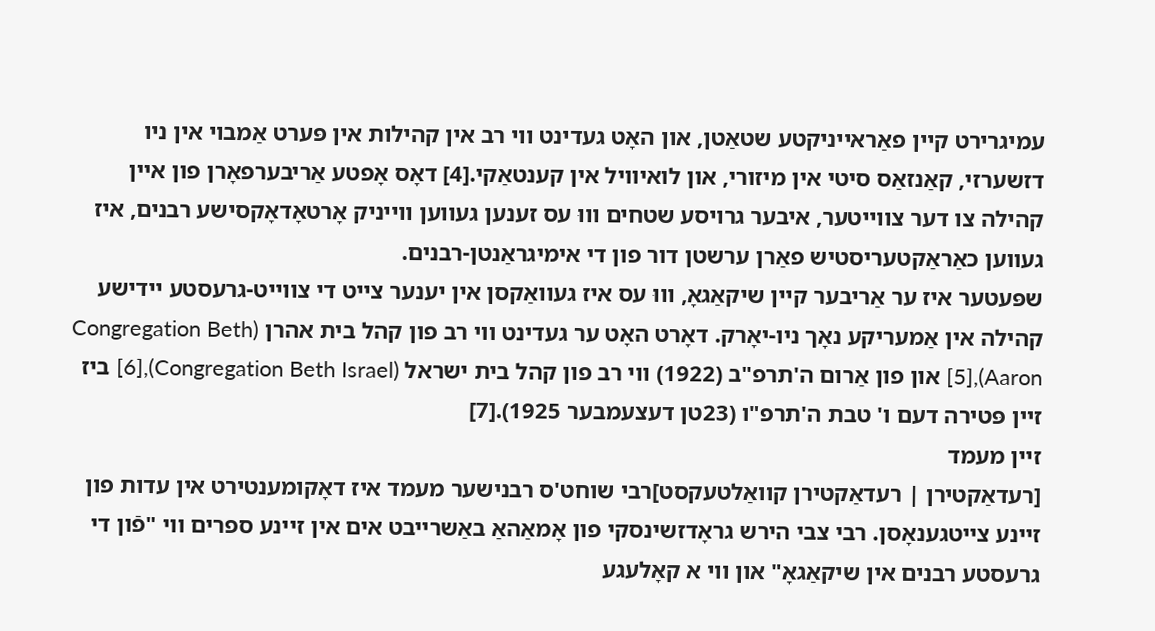עמיגרירט קיין פאַראייניקטע שטאַטן, און האָט געדינט ווי רב אין קהילות אין פּערט אַמבוי אין ניו דזשערזי, קאַנזאַס סיטי אין מיזורי, און לואיוויל אין קענטאַקי.[4] דאָס אָפטע אַריבערפאָרן פון איין קהילה צו דער צווייטער, איבער גרויסע שטחים וווּ עס זענען געווען ווייניק אָרטאָדאָקסישע רבנים, איז געווען כאַראַקטעריסטיש פאַרן ערשטן דור פון די אימיגראַנטן-רבנים.
שפּעטער איז ער אַריבער קיין שיקאַגאָ, וווּ עס איז געוואַקסן אין יענער צייט די צווייט-גרעסטע יידישע קהילה אין אַמעריקע נאָך ניו-יאָרק. דאָרט האָט ער געדינט ווי רב פון קהל בית אהרן (Congregation Beth Aaron),[5] און פון אַרום ה'תרפ"ב (1922) ווי רב פון קהל בית ישראל (Congregation Beth Israel),[6] ביז זיין פּטירה דעם ו' טבת ה'תרפ"ו (23טן דעצעמבער 1925).[7]
זיין מעמד
[רעדאַקטירן | רעדאַקטירן קוואַלטעקסט]רבי שוחט'ס רבנישער מעמד איז דאָקומענטירט אין עדות פון זיינע צייטגענאָסן. רבי צבי הירש גראָדזשינסקי פון אָמאַהאַ באַשרייבט אים אין זיינע ספרים ווי "פֿון די גרעסטע רבנים אין שיקאַגאָ" און ווי א קאָלעגע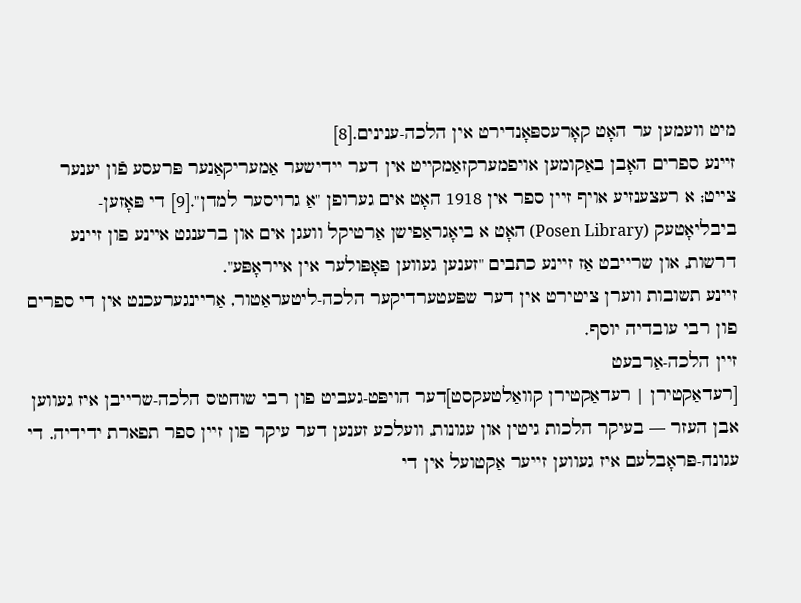מיט וועמען ער האָט קאָרעספּאָנדירט אין הלכה-ענינים.[8]
זיינע ספרים האָבן באַקומען אויפמערקזאַמקייט אין דער יידישער אַמעריקאַנער פּרעסע פֿון יענער צייט; א רעצענזיע אויף זיין ספר אין 1918 האָט אים גערופן "אַ גרויסער למדן".[9] די פּאָזען-ביבליאָטעק (Posen Library) האָט א ביאָגראַפישן אַרטיקל וועגן אים און ברענגט איינע פון זיינע דרשות, און שרייבט אַז זיינע כתבים "זענען געווען פּאָפּולער אין אייראָפּע".
זיינע תשובות ווערן ציטירט אין דער שפּעטערדיקער הלכה-ליטעראַטור, אַריינגערעכנט אין די ספרים פון רבי עובדיה יוסף.
זיין הלכה-אַרבעט
[רעדאַקטירן | רעדאַקטירן קוואַלטעקסט]דער הויפּט-געביט פון רבי שוחט'ס הלכה-שרייבן איז געווען אבן העזר — בעיקר הלכות גיטין און עגונות, וועלכע זענען דער עיקר פון זיין ספר תפארת ידידיה. די עגונה-פּראָבלעם איז געווען זייער אַקטועל אין די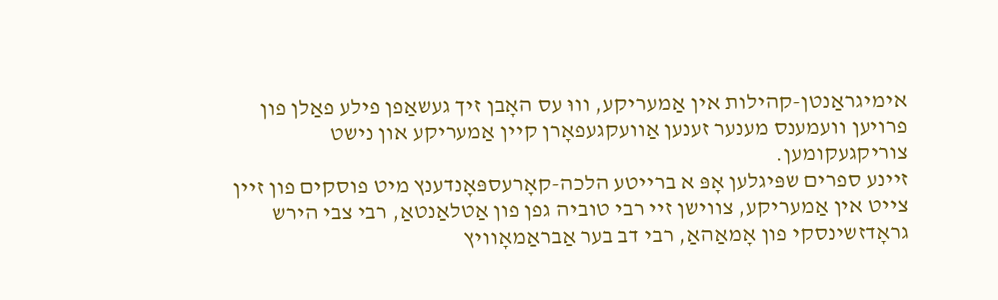אימיגראַנטן-קהילות אין אַמעריקע, וווּ עס האָבן זיך געשאַפן פילע פאַלן פון פרויען וועמענס מענער זענען אַוועקגעפאָרן קיין אַמעריקע און נישט צוריקגעקומען.
זיינע ספרים שפּיגלען אָפּ א ברייטע הלכה-קאָרעספּאָנדענץ מיט פוסקים פון זיין צייט אין אַמעריקע, צווישן זיי רבי טוביה גפן פון אַטלאַנטאַ, רבי צבי הירש גראָדזשינסקי פון אָמאַהאַ, רבי דב בער אַבראַמאָוויץ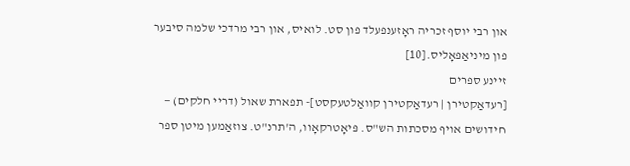און רבי יוסף זכריה ראָזענפעלד פון סט. לואיס, און רבי מרדכי שלמה סיבער פון מיניאַפּאָליס.[10]
זיינע ספרים
[רעדאַקטירן | רעדאַקטירן קוואַלטעקסט]- תפארת שאול (דריי חלקים) — חידושים אויף מסכתות הש"ס. פּיאָטרקאָוו, ה'תרנ"ט. צוזאַמען מיטן ספר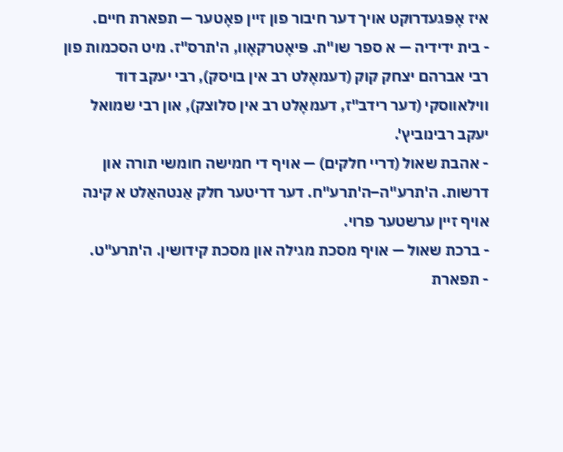איז אָפּגעדרוקט אויך דער חיבור פון זיין פאָטער — תפארת חיים.
- בית ידידיה — א ספר שו"ת. פּיאָטרקאָוו, ה'תרס"ז. מיט הסכמות פון רבי אברהם יצחק קוק (דעמאָלט רב אין בויסק), רבי יעקב דוד ווילאווסקי (דער רידב"ז, דעמאָלט רב אין סלוצק), און רבי שמואל יעקב רבינוביץ'.
- אהבת שאול (דריי חלקים) — אויף די חמישה חומשי תורה און דרשות. ה'תרע"ה–ה'תרע"ח. דער דריטער חלק אַנטהאַלט א קינה אויף זיין ערשטער פרוי.
- ברכת שאול — אויף מסכת מגילה און מסכת קידושין. ה'תרע"ט.
- תפארת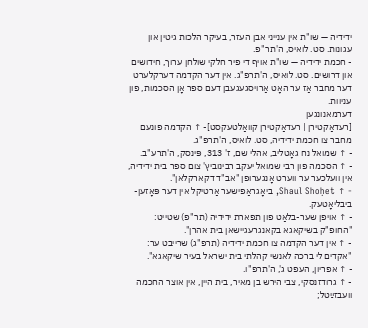ידידיה — שו"ת אין ענייני אבן העזר, בעיקר הלכות גיטין און עגונות. סט. לואיס, ה'תר"פ.
- חכמת ידידיה — שו"ת אויף די פיר חלקי שולחן ערוך, חידושים און דרושים. סט. לואיס, ה'תרפ"ג. אין דער הקדמה דערקלערט דער מחבר אַז ער האָט אַרויסגעגעבן דעם ספר אָן הסכמות, פון עניוות.
דערמאנונגען
[רעדאַקטירן | רעדאַקטירן קוואַלטעקסט]- ↑ הקדמה פונעם מחבר צו חכמת ידידיה, סט. לואיס, ה'תרפ"ג.
- ↑ שמואל נח גאָטליב, אהלי שם, ז' 313, פּינסק, ה'תרע"ב.
- ↑ הסכמה פון רבי שמואל יעקב רבינוביץ' צום ספר בית ידידיה, אין וועלכער ער ווערט אָנגערופן "אב"ד דקארקלאן".
- ↑ Shaul Shoḥet, ביאָגראַפישער אַרטיקל אין דער פּאָזען-ביבליאָטעק.
- ↑ אויפן שער-בלאַט פון תפארת ידידיה (תר"פ) שטייט: "החופ"ק בשיקאגא בקאנגרעגיישאן בית אהרן".
- ↑ אין דער הקדמה צו חכמת ידידיה (תרפ"ג) שרייבט ער: "אקדים לי ברכה לאנשי קהלתי בית ישראל בעיר שיקאגא".
- ↑ אפריון, העפט ג', ה'תרפ"ו.
- ↑ גרודזנסקי, צבי הירש בן מאיר, בית היין, אין אוצר החכמה וועבזײַטל;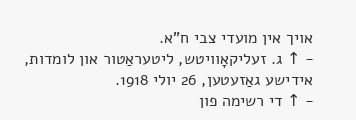אויך אין מועדי צבי ח"א.
- ↑ ג. זעליקאָוויטש, ליטעראַטור און לומדות, אידישע גאַזעטען, 26 יולי 1918.
- ↑ די רשימה פון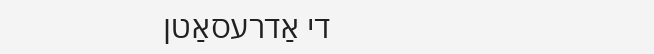די אַדרעסאַטן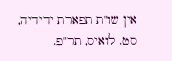אין שו"ת תפארת ידידיה, סט. לואיס, תר"פ.